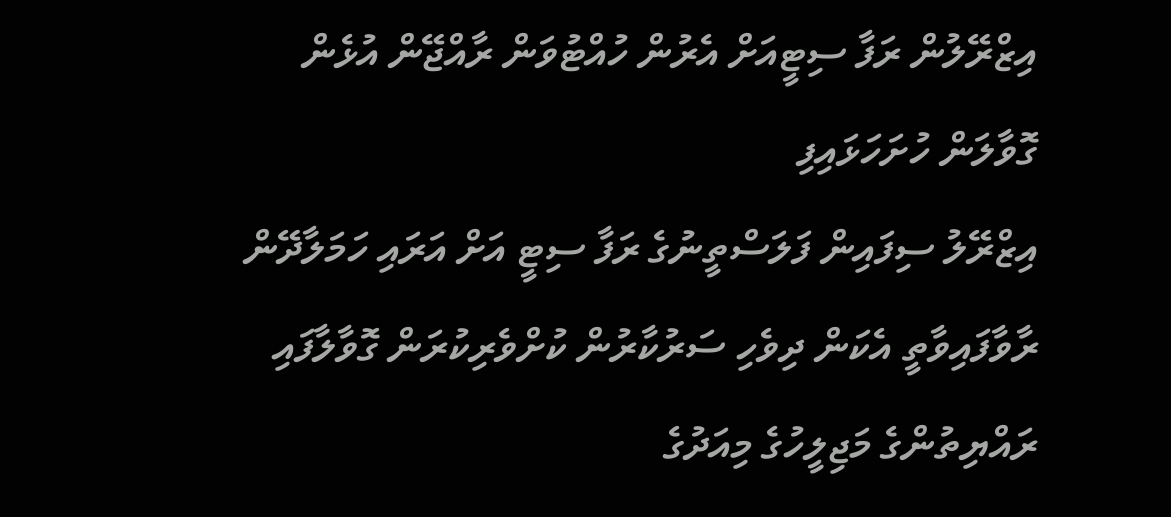އިޒްރޭލުން ރަފާ ސިޓީއަށް އެރުން ހުއްޓުވަން ރާއްޖޭން އުޅެން ގޮވާލަން ހުށަހަޅައިފި
އިޒްރޭލު ސިފައިން ފަލަސްތީނުގެ ރަފާ ސިޓީ އަށް އަރައި ހަމަލާދޭން ރާވާފައިވާތީ އެކަން ދިވެހި ސަރުކާރުން ކުށްވެރިކުރަން ގޮވާލާފައި ރައްޔިތުންގެ މަޖިލީހުގެ މިއަދުގެ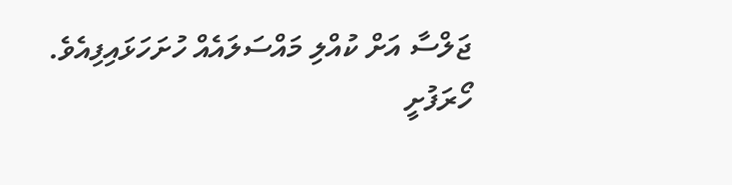ޖަލްސާ އަށް ކުއްލި މައްސަލައެއް ހުށަހަޅައިފިއެވެ.
ހޯރަފުށީ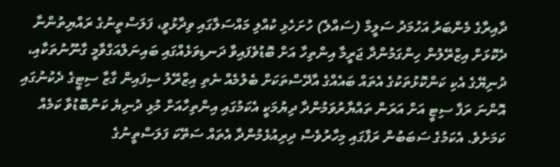ދާއިރާގެ މެންބަރު އަހުމަދު ސަލީމް (ސައްލެ) ހުށަހެޅި ކުއްލި މައްސަލާގައި ވިދާޅުވީ، ފަލަސްތީނުގެ ރައްޔިތުންނާ ދެކޮޅަށް އިޒްރޭލުން ހިންގަމުންދާ ޖަރީމާ އިންތިހާ އަށް ބޮޑުވެފައިވާ ދަނޑިވަޅެއްގައި ބައިނަލްއަގްވާމީ ގާނޫނުތަކާއި، ދުނިޔޭގެ އެކި ކަންކޮޅުތަކުގެ އެތައް ބައެއްގެ އާދޭސްތަކަށް ބެލުމެއް ނެތި އިޒްރޭލު ސިފައިން ގާޒާ ސިޓީގެ ދެކުނުގައި އޮންނަ ރަފާ ސިޓީ އަށް އަރަން ތައްޔާރުވަމުންދާ ދިޔުމަކީ އެކަމުގައި އިންތިހާއަށް މުޅި ދުނިޔެ ކަންބޮޑުވާ ކަމެއް ކަމަށެވެ. އެކަމުގެ ސަބަބުން ރަފާގައި މިހާރުވެސް ދިރިއުޅެމުންދާ އެތައް ސަތޭކަ ފަލަސްތީނުގެ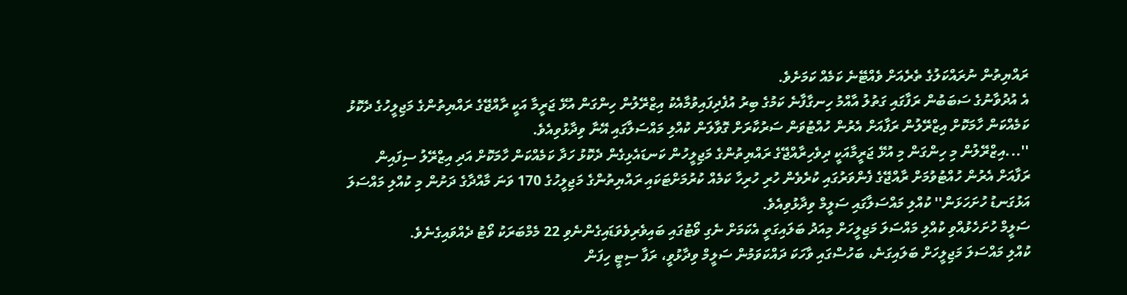ރައްޔިތުން ނުރައްކަލުގެ ތެރެއަށް ވެއްޓޭނެ ކަމެއް ކަމަށެވެ.
އެ އުދުވާނުގެ ސަބަބުން ރަފާގައި ގަތުލު އާއްމު ހިނގާފާނެ ކަމުގެ ބިރު އުފެދިފައިވުމާއެކު އިޒްރޭލުން ހިންގަން އުޅޭ ޖަރީމާ އަކީ ރާއްޖޭގެ ރައްޔިތުންގެ މަޖިލީހުގެ ދެކޮޅު ކަމެއްކަން ހާމަކޮށް އިޒްރޭލުން ރަފާއަށް އެރުން ހުއްޓުވަން ސަރުކާރަށް ގޮވާލަން ކުއްލި މައްސަލާގައި އޭނާ ވިދާޅުވިއެވެ.
''...އިޒްރޭލުން މި ހިންގަން މި އުޅޭ ޖަރީމާއަކީ ދިވެހިރާއްޖޭގެ ރައްޔިތުންގެ މަޖިލީހުން ކަނޑައެޅިގެން ދެކޮޅު ހަދާ ކަމެއްކަން ހާމަކޮށް އަދި އިޒްރޭލު ސިފައިން ރަފާއަށް އެރުން ހުއްޓުވުމަށް ރާއްޖޭގެ ފެންވަރުގައި ކުރެވެން ހުރި ހުރިހާ ކަމެއް ކުރުމަށްޓަކައި ރައްޔިތުންގެ މަޖިލީހުގެ 170 ވަނަ މާއްދާގެ ދަށުން މި ކުއްލި މައްސަލަ އަޅުގަނޑު ހުށަހަޅަން'' ކުއްލި މައްސަލާގައި ސަލީމް ވިދާޅުވިއެވެ.
ސަލީމް ހުށަހެޅުއްވި ކުއްލި މައްސަލަ މަޖިލީހަށް މިއަދު ބަލައިގަތީ އެކަމަށް ނެގި ވޯޓުގައި ބައިވެރިވެވަޑައިގެންނެވި 22 މެމްބަރަކު ވޯޓު ދެއްވައިގެނެވެ.
ކުއްލި މައްސަލަ މަޖިލީހަށް ބަލައިގަނެ، ބަހުސްގައި ވާހަކަ ދައްކަވަމުން ސަލީމް ވިދާޅުވީ، ރަފާ ސިޓީ ހިފަން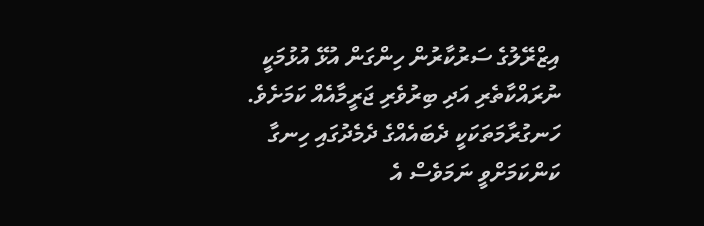އިޒްރޭލުގެ ސަރުކާރުން ހިންގަން އުޅޭ އުޅުމަކީ ނުރައްކާތެރި އަދި ބިރުވެރި ޖަރީމާއެއް ކަމަށެވެ. ހަނގުރާމަތަކަކީ ދެބައެއްގެ ދެމެދުގައި ހިނގާ ކަންކަމަށްވީ ނަމަވެސް އެ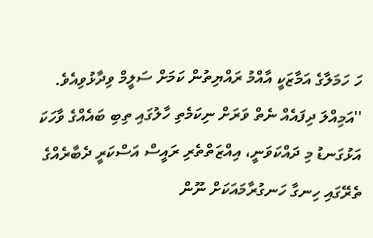ހަ ހަމަލާގެ އަމާޒަކީ އާއްމު ރައްޔިތުން ކަމަށް ސަލީމް ވިދާޅުވިއެވެ.
''އަމިއްލަ ދިފައެއް ނެތް ވަރަށް ނިކަމެތި ހާލުގައި ތިބި ބައެއްގެ ވާހަކަ އަޅުގަނޑު މި ދައްކަވަނީ، އިއްޒަތްތެރި ރައީސް އަސްކަރީ ދެބާރެއްގެ ތެރޭގައި ހިނގާ ހަނގުރާމައަކަށް ނޫން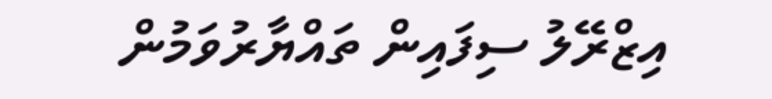އިޒްރޭލު ސިފައިން ތައްޔާރުވަމުން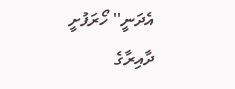އެދަނީ'' ހޯރަފުށީ ދާއިރާގެ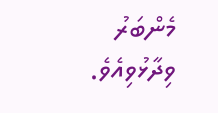މެންބަރު ވިދާޅުވިއެވެ.